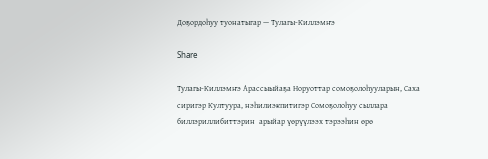Доҕордоһуу туонатыгар — Тулагы-Киллэмҥэ

Share

Тулагы-Киллэмҥэ Арассыыйаҕа Норуоттар сомоҕолоһууларын, Саха сиригэр Култуура, нэһилиэкпитигэр Сомоҕолоһуу сыллара биллэриллибиттэрин  арыйар үөрүүлээх тэрээһин өрө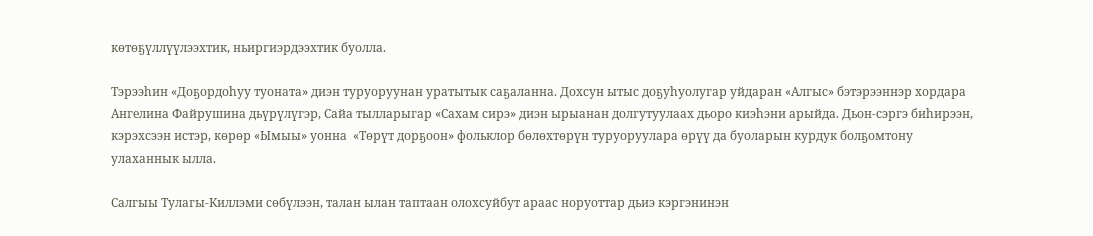көтөҕүллүүлээхтик, ньиргиэрдээхтик буолла.

Тэрээһин «Доҕордоһуу туоната» диэн туруоруунан уратытык саҕаланна. Дохсун ытыс доҕуһуолугар уйдаран «Алгыс» бэтэрээннэр хордара Ангелина Файрушина дьүрүлүгэр, Сайа тылларыгар «Сахам сирэ» диэн ырыанан долгутуулаах дьоро киэһэни арыйда. Дьон-сэргэ биһирээн, кэрэхсээн истэр, көрөр «Ымыы» уонна  «Төрүт дорҕоон» фольклор бөлөхтөрүн туруоруулара өрүү да буоларын курдук болҕомтону улаханнык ылла.

Салгыы Тулагы-Киллэми сөбүлээн, талан ылан таптаан олохсуйбут араас норуоттар дьиэ кэргэнинэн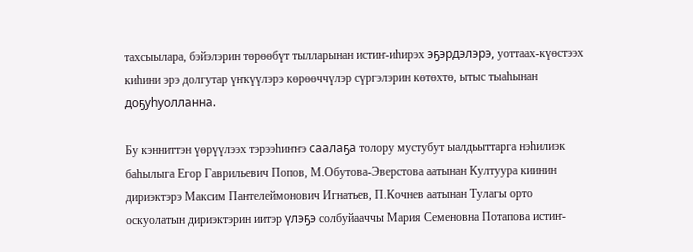тахсыылара, бэйэлэрин төрөөбүт тылларынан истиҥ-иһирэх эҕэрдэлэрэ, уоттаах-күөстээх киһини эрэ долгутар үҥкүүлэрэ көрөөччүлэр сүргэлэрин көтөхтө, ытыс тыаһынан доҕуһуолланна.

Бу кэнниттэн үөрүүлээх тэрээһиҥҥэ саалаҕа толору мустубут ыалдьыттарга нэһилиэк баһылыга Егор Гаврильевич Попов, М.Обутова-Эверстова аатынан Култуура киинин дириэктэрэ Максим Пантелеймонович Игнатьев, П.Кочнев аатынан Тулагы орто оскуолатын дириэктэрин иитэр үлэҕэ солбуйааччы Мария Семеновна Потапова истиҥ-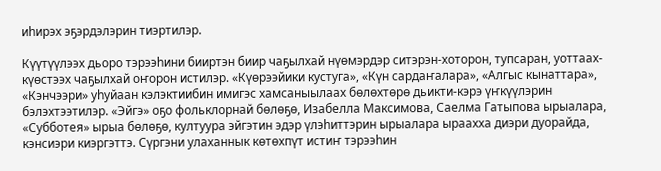иһирэх эҕэрдэлэрин тиэртилэр.

Күүтүүлээх дьоро тэрээһини бииртэн биир чаҕылхай нүөмэрдэр ситэрэн-хоторон, тупсаран, уоттаах-күөстээх чаҕылхай оҥорон истилэр. «Күөрээйики кустуга», «Күн сардаҥалара», «Алгыс кынаттара», «Кэнчээри» уһуйаан кэлэктиибин имигэс хамсаныылаах бөлөхтөрө дьикти-кэрэ үҥкүүлэрин бэлэхтээтилэр. «Эйгэ» оҕо фольклорнай бөлөҕө, Изабелла Максимова, Саелма Гатыпова ырыалара, «Субботея» ырыа бөлөҕө, култуура эйгэтин эдэр үлэһиттэрин ырыалара ыраахха диэри дуорайда, кэнсиэри киэргэттэ. Сүргэни улаханнык көтөхпүт истиҥ тэрээһин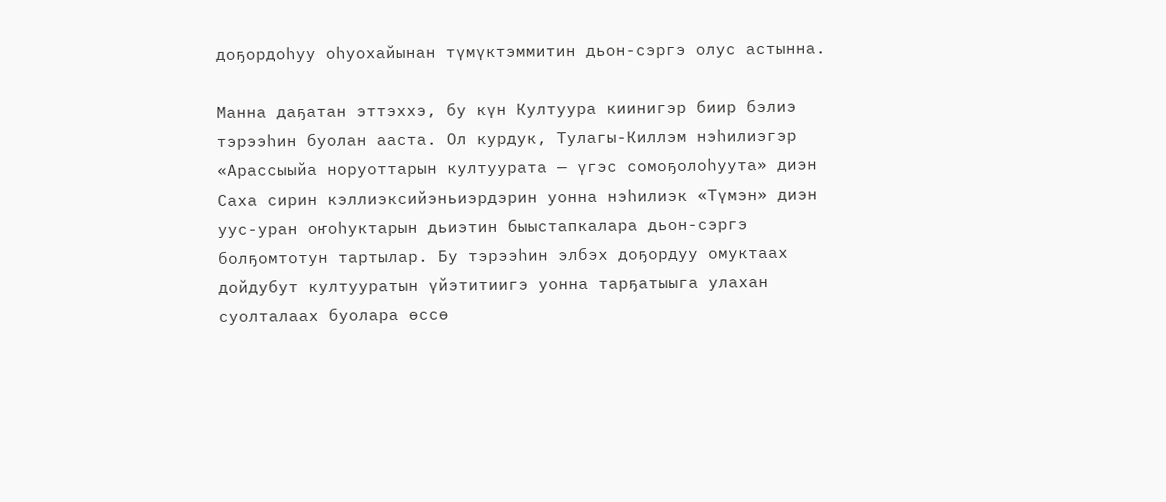доҕордоһуу оһуохайынан түмүктэммитин дьон-сэргэ олус астынна.

Манна даҕатан эттэххэ, бу күн Култуура киинигэр биир бэлиэ тэрээһин буолан ааста. Ол курдук, Тулагы-Киллэм нэһилиэгэр «Арассыыйа норуоттарын култуурата — үгэс сомоҕолоһуута» диэн Саха сирин кэллиэксийэньиэрдэрин уонна нэһилиэк «Түмэн» диэн уус-уран оҥоһуктарын дьиэтин быыстапкалара дьон-сэргэ болҕомтотун тартылар. Бу тэрээһин элбэх доҕордуу омуктаах дойдубут култууратын үйэтитиигэ уонна тарҕатыыга улахан суолталаах буолара өссө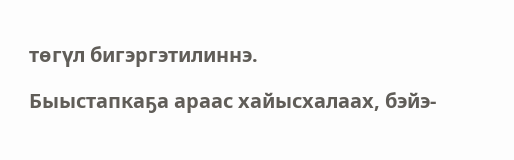төгүл бигэргэтилиннэ.

Быыстапкаҕа араас хайысхалаах, бэйэ-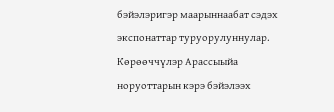бэйэлэригэр маарыннаабат сэдэх экспонаттар туруорулуннулар. Көрөөччүлэр Арассыыйа норуоттарын кэрэ бэйэлээх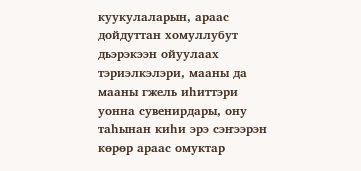куукулаларын, араас дойдуттан хомуллубут дьэрэкээн ойуулаах тэриэлкэлэри, мааны да мааны гжель иһиттэри уонна сувенирдары, ону таһынан киһи эрэ сэҥээрэн көрөр араас омуктар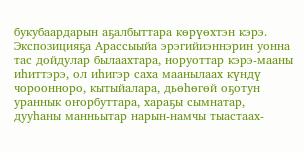букубаардарын аҕалбыттара көрүөхтэн кэрэ.  Экспозицияҕа Арассыыйа эрэгийиэннэрин уонна тас дойдулар былаахтара, норуоттар кэрэ-мааны иһиттэрэ, ол иһигэр саха маанылаах күндү чороонноро, кытыйалара, дьөһөгөй оҕотун ураннык оҥорбуттара, хараҕы сымнатар, дууһаны манньытар нарын-намчы тыастаах-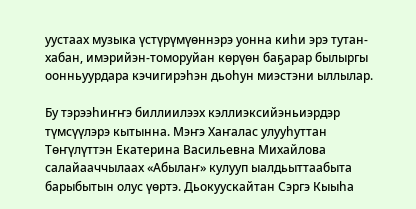уустаах музыка үстүрүмүөннэрэ уонна киһи эрэ тутан-хабан, имэрийэн-томоруйан көрүөн баҕарар былыргы оонньуурдара кэчигирэһэн дьоһун миэстэни ыллылар.

Бу тэрээһиҥҥэ биллиилээх кэллиэксийэньиэрдэр түмсүүлэрэ кытынна. Мэҥэ Хаҥалас улууһуттан Төҥүлүттэн Екатерина Васильевна Михайлова салайааччылаах «Абылаҥ» кулууп ыалдьыттаабыта барыбытын олус үөртэ. Дьокуускайтан Сэргэ Кыыһа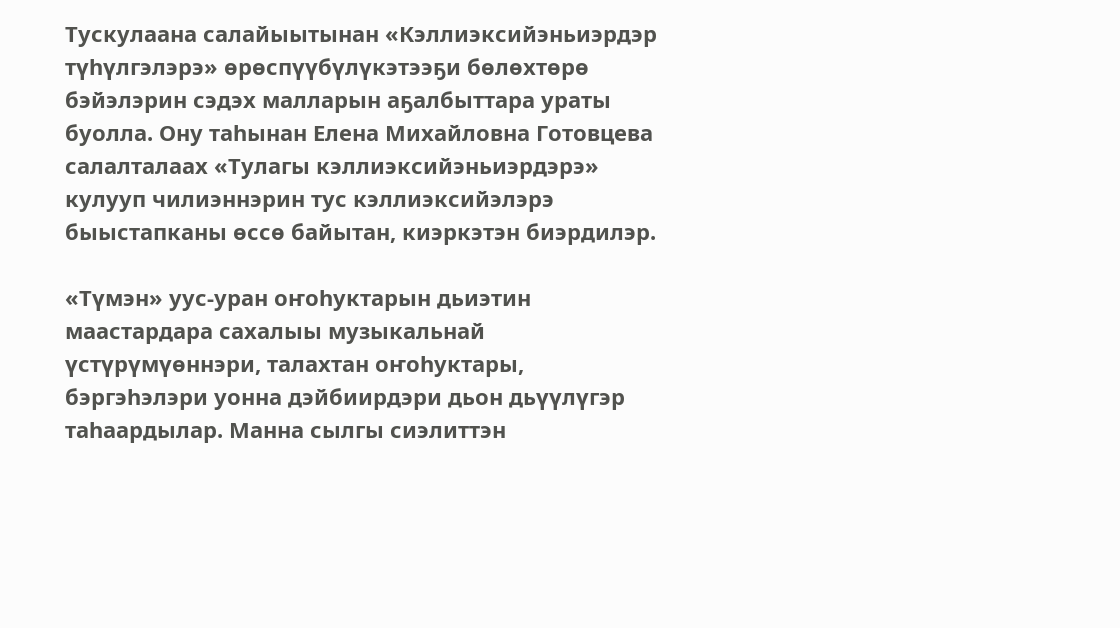Тускулаана салайыытынан «Кэллиэксийэньиэрдэр түһүлгэлэрэ» өрөспүүбүлүкэтээҕи бөлөхтөрө бэйэлэрин сэдэх малларын аҕалбыттара ураты буолла. Ону таһынан Елена Михайловна Готовцева салалталаах «Тулагы кэллиэксийэньиэрдэрэ» кулууп чилиэннэрин тус кэллиэксийэлэрэ быыстапканы өссө байытан, киэркэтэн биэрдилэр.

«Түмэн» уус-уран оҥоһуктарын дьиэтин маастардара сахалыы музыкальнай үстүрүмүөннэри, талахтан оҥоһуктары, бэргэһэлэри уонна дэйбиирдэри дьон дьүүлүгэр таһаардылар. Манна сылгы сиэлиттэн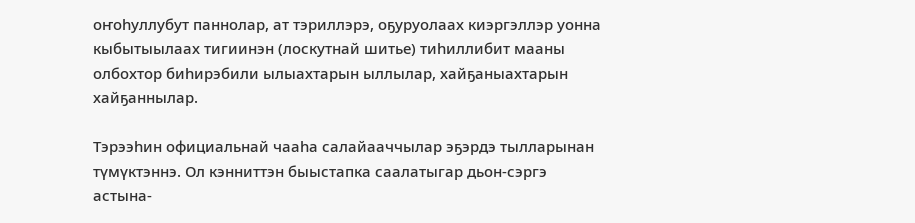оҥоһуллубут паннолар, ат тэриллэрэ, оҕуруолаах киэргэллэр уонна кыбытыылаах тигиинэн (лоскутнай шитье) тиһиллибит мааны олбохтор биһирэбили ылыахтарын ыллылар, хайҕаныахтарын хайҕаннылар.

Тэрээһин официальнай чааһа салайааччылар эҕэрдэ тылларынан түмүктэннэ. Ол кэнниттэн быыстапка саалатыгар дьон-сэргэ астына-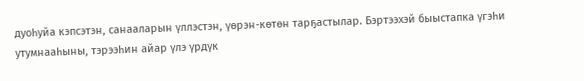дуоһуйа кэпсэтэн, санааларын үллэстэн, үөрэн-көтөн тарҕастылар. Бэртээхэй быыстапка үгэһи утумнааһыны, тэрээһин айар үлэ үрдүк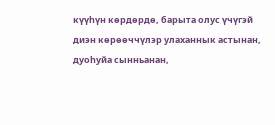күүһүн көрдөрдө, барыта олус үчүгэй диэн көрөөччүлэр улаханнык астынан, дуоһуйа сынньанан,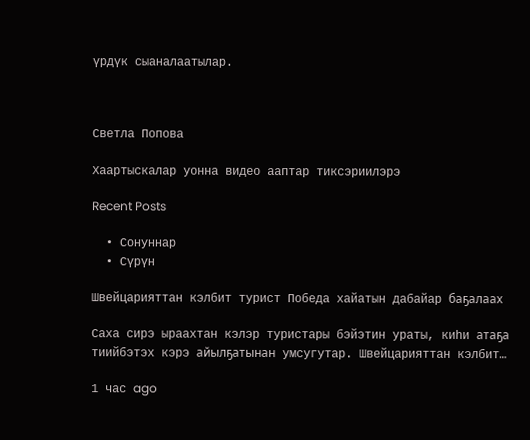үрдүк сыаналаатылар.



Светла Попова

Хаартыскалар уонна видео ааптар тиксэриилэрэ

Recent Posts

  • Сонуннар
  • Сүрүн

Швейцарияттан кэлбит турист Победа хайатын дабайар баҕалаах

Саха сирэ ыраахтан кэлэр туристары бэйэтин ураты, киһи атаҕа тиийбэтэх кэрэ айылҕатынан умсугутар. Швейцарияттан кэлбит…

1 час ago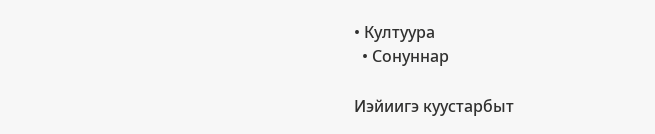• Култуура
  • Сонуннар

Иэйиигэ куустарбыт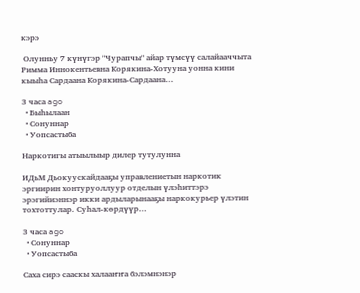кэрэ

 Олунньу 7 күнүгэр "Чурапчы" айар түмсүү салайааччыта Римма Иннокентьевна Корякина-Хотууна уонна кини кыыһа Сардаана Корякина-Сардаана…

3 часа ago
  • Быһылаан
  • Сонуннар
  • Уопсастыба

Наркотигы атыылыыр дилер тутулунна

ИДьМ Дьокуускайдааҕы управлениетын наркотик эргиирин хонтуруоллуур отделын үлэһиттэрэ эрэгийиэннэр икки ардыларынааҕы наркокурьер үлэтин тохтоттулар. Суһал-көрдүүр…

3 часа ago
  • Сонуннар
  • Уопсастыба

Саха сирэ сааскы халааҥҥа бэлэмнэнэр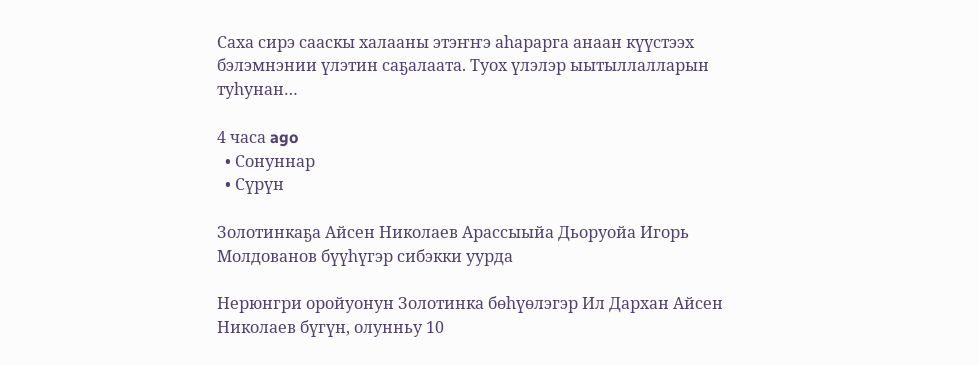Саха сирэ сааскы халааны этэҥҥэ аһарарга анаан күүстээх бэлэмнэнии үлэтин саҕалаата. Туох үлэлэр ыытыллалларын туһунан…

4 часа ago
  • Сонуннар
  • Сүрүн

Золотинкаҕа Айсен Николаев Арассыыйа Дьоруойа Игорь Молдованов бүүһүгэр сибэкки уурда

Нерюнгри оройуонун Золотинка бөһүөлэгэр Ил Дархан Айсен Николаев бүгүн, олунньу 10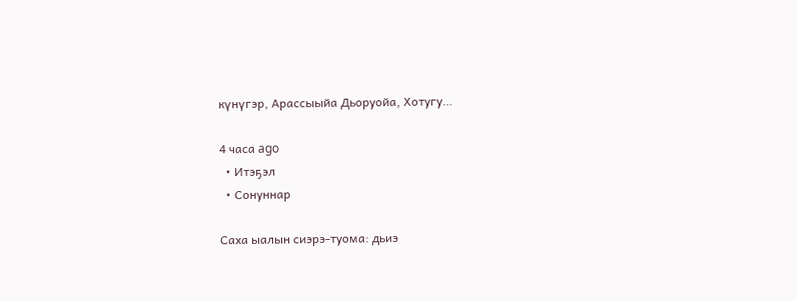күнүгэр, Арассыыйа Дьоруойа, Хотугу…

4 часа ago
  • Итэҕэл
  • Сонуннар

Саха ыалын сиэрэ-туома: дьиэ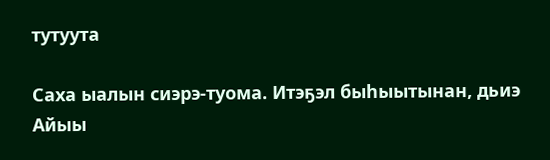тутуута

Саха ыалын сиэрэ-туома. Итэҕэл быһыытынан, дьиэ Айыы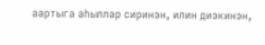аартыга аһыллар сиринэн, илин диэкинэн,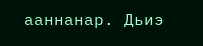ааннанар. Дьиэ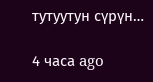тутуутун сүрүн…

4 часа ago